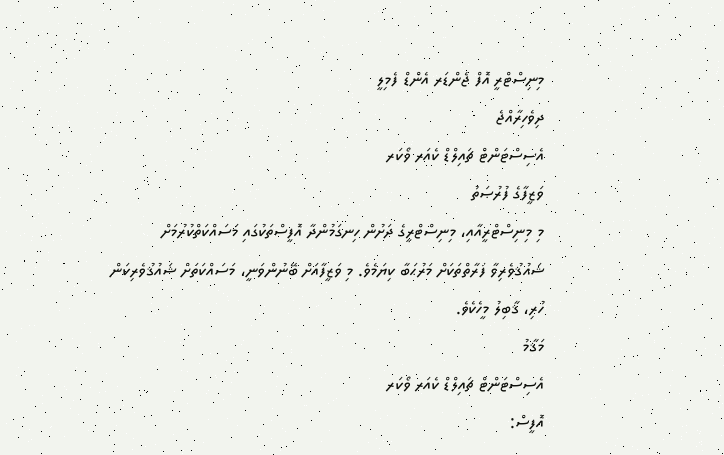މިނިސްޓްރީ އޮފް ޖެންޑަރ އެންޑް ފެމިލީ
ދިވެހިރާއްޖެ
އެސިސްޓަންޓް ޗައިލްޑް ކެއަރ ވޯކަރ
ވަޒީފާގެ ފުރުޞަތު
މި މިނިސްޓްރީއާއި، މިނިސްޓްރީގެ ދަށުން ހިނގަމުންދާ އޮފީސްތަކުގައި މަސައްކަތްކުރުމަށް ޝައުޤުވެރިވާ ފަރާތްތަކަށް މަރުޙަބާ ކިޔަމެވެ. މި ވަޒީފާއަށް ބޭނުންވަނީ، މަސައްކަތަށް ޝައުޤުވެރިކަން ހުރި، ޤާބިލު މީހެކެވެ.
މަޤާމު
އެސިސްޓަންޓް ޗައިލްޑް ކެއަރ ވޯކަރ
އޮފީސް: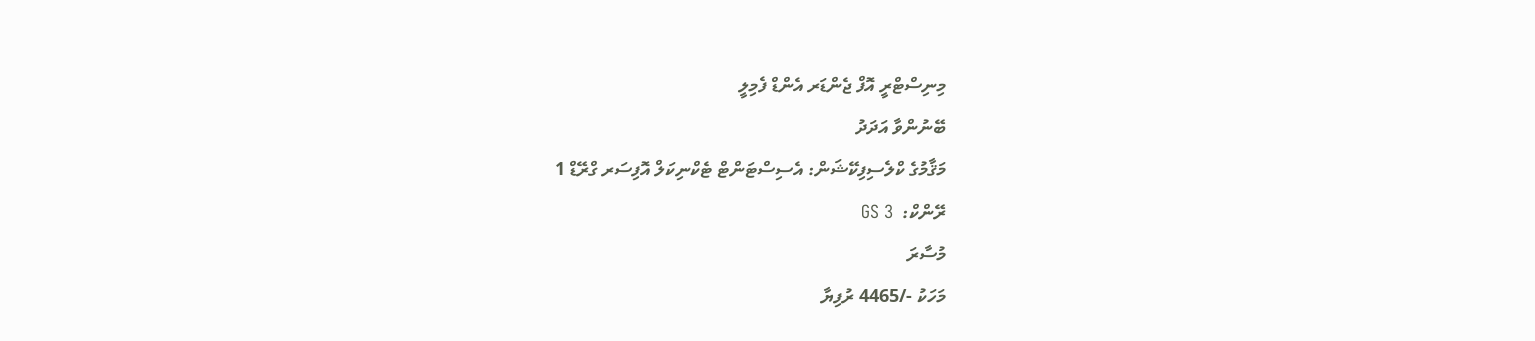މިނިސްޓްރީ އޮފް ޖެންޑަރ އެންޑް ފެމިލީ
ބޭނުންވާ އަދަދު
މަޤާމުގެ ކްލެސިފިކޭޝަން: އެސިސްޓަންޓް ޓެކްނިކަލް އޮފިސަރ ގްރޭޑް 1
ރޭންކް:  GS 3
މުސާރަ
މަހަކު -/4465 ރުފިޔާ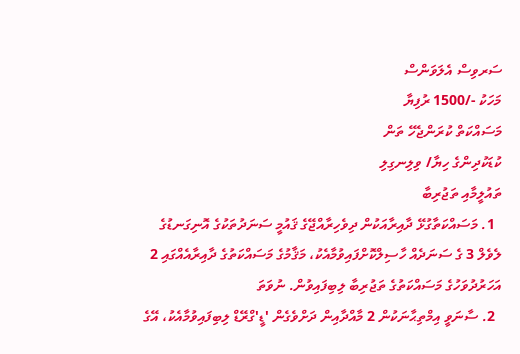ސަރވިސް އެލަވަންސް
މަހަކު -/1500 ރުފިޔާ
މަސައްކަތް ކުރަންޖެހޭ ތަން
ކުޑަކުދިންގެ ހިޔާ/ ވިލިނގިލި
ތައުލީމާއި ތަޖުރިބާ
  1. މަސައްކަތާގުޅޭ ދާއިރާއަކުން ދިވެހިރާއްޖޭގެ ޤައުމީ ސަނަދުތަކުގެ އޮނިގަނޑުގެ ލެވެލް 3 ގެ ސަނަދެއް ހާސިލްކޮށްފައިވުމާއެކު، މަޤާމުގެ މަސައްކަތުގެ ދާއިރާއެއްގައި 2 އަހަރުދުވަހުގެ މަސައްކަތުގެ ތަޖުރިބާ ލިބިފައިވުން. ނުވަތަ
  2. ސާނަވީ އިމްތިޙާނަކުން 2 މާއްދާއިން ދަށްވެގެން 'ޑީ'ގްރޭޑް ލިބިފައިވުމާއެކު، އޭގެ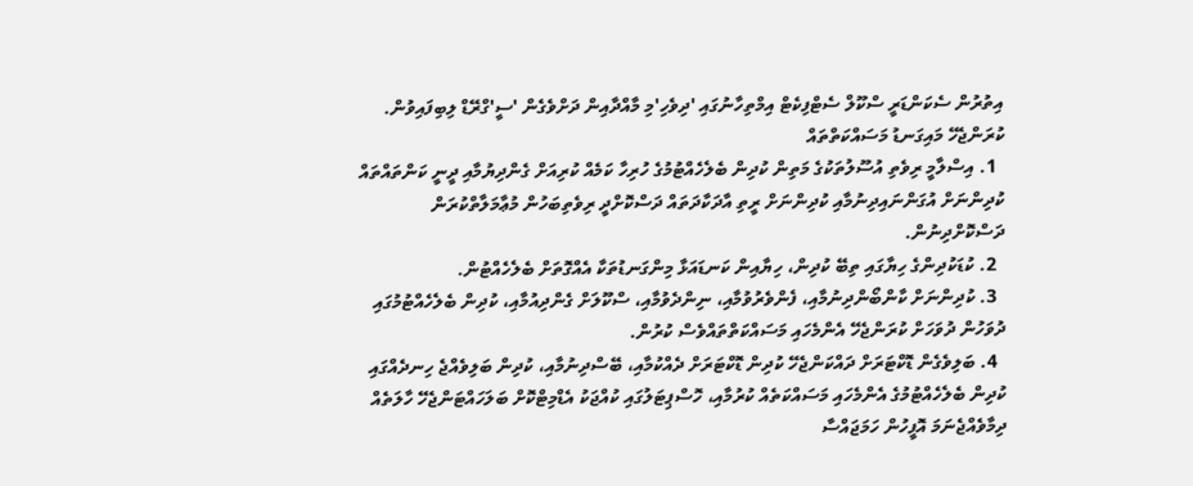އިތުރުން ސެކަންޑަރީ ސްކޫލް ސެޓްފިކެޓް އިމްތިހާނުގައި 'ދިވެހި'މި މާއްދާއިން ދަށްވެގެން 'ސީ'ގްރޭޑް ލިބިފައިވުން.
ކުރަންޖެހޭ މައިގަނޑު މަސައްކަތްތައް
  1. އިސްލާމީ ރިވެތި އުސޫލުތަކުގެ މަތިން ކުދިން ބެލެހެއްޓުމުގެ ހުރިހާ ކަމެއް ކުރިއަށް ގެންދިޔުމާއި ދީނީ ކަންތައްތައް ކުދިންނަށް އުގަންނައިދިނުމާއި ކުދިންނަށް ރީތި އާދަކާދަތައް ދަސްކޮށްދީ ރިވެތިބަހުން މުޢާމަލާތްކުރަން ދަސްކޮށްދިނުން.
  2. ކުޑަކުދިންގެ ހިޔާގައި ތިބޭ ކުދިން، ހިޔާއިން ކަނޑައަޅާ މިންގަނޑުތަކާ އެއްގޮތަށް ބެލެހެއްޓުން.
  3. ކުދިންނަށް ކާންބޯންދިނުމާއި، ފެންވެރުވުމާއި، ނިންދެވުމާއި، ސްކޫލަށް ގެންދިއުމާއި، ކުދިން ބެލެހެއްޓުމުގައި ދުވަހުން ދުވަހަށް ކުރަންޖެހޭ އެންމެހައި މަސައްކަތްތައްވެސް ކުރުން.
  4. ބަލިވެގެން ޑޮކްޓަރަށް ދައްކަންޖެހޭ ކުދިން ޑޮކްޓަރަށް ދެއްކުމާއި، ބޭސްދިނުމާއި، ކުދިން ބަލިވެއްޖެ ހިނދެއްގައި ކުދިން ބެލެހެއްޓުމުގެ އެންމެހައި މަސައްކަތެއް ކުރުމާއި، ހޮސްޕިޓަލުގައި ކުއްޖަކު އެޑްމިޓްކޮށް ބަލަހައްޓަންޖެހޭ ހާލަތެއް ދިމާވެއްޖެނަމަ އޮފީހުން ހަމަޖައްސާ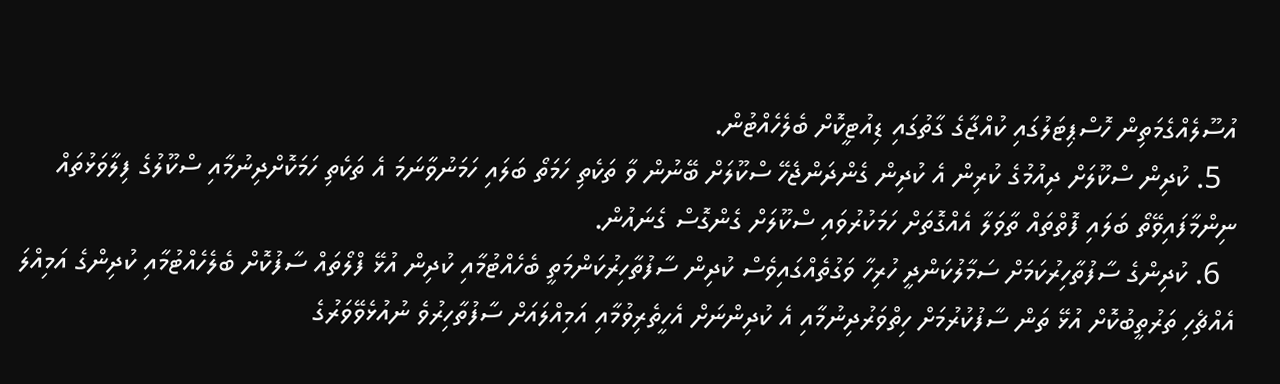އުސޫލެއްގެމަތިން ހޮސްޕިޓަލުގައި ކުއްޖާގެ ގާތުގައި ޑިއުޓީކޮށް ބެލެހެއްޓުން.
  5. ކުދިން ސްކޫލަށް ދިއުމުގެ ކުރިން އެ ކުދިން ގެންދަންޖެހޭ ސްކޫލަށް ބޭނުން ވާ ތަކެތި ހަމަތޯ ބަލައި ހަމަނުވާނަމަ އެ ތަކެތި ހަމަކޮށްދިނުމާއި ސްކޫލުގެ ފިލާވަޅުތައް ނިންމާފައިވޭތޯ ބަލައި ފޮތްތައް ތާވަލާ އެއްގޮތަށް ހަމަކުރުވައި ސްކޫލަށް ގެންގޮސް ގެނައުން.
  6. ކުދިންގެ ސާފުތާހިރުކަމަށް ސަމާލުކަންދީ ހުރިހާ ވަގުތެއްގައިވެސް ކުދިން ސާފުތާހިރުކަންމަތީ ބެހެއްޓުމާއި ކުދިން އުޅޭ ފްލޯތައް ސާފުކޮށް ބެލެހެއްޓުމާއި ކުދިންގެ އަމިއްލަ އެއްޗެހި ތަރުތީބުކޮށް އުޅޭ ތަން ސާފުކުރުމަށް ހިތްވަރުދިނުމާއި އެ ކުދިންނަށް އެހީތެރިވުމާއި އަމިއްލައަށް ސާފުތާހިރުވެ ނުއުޅެވޭވަރުގެ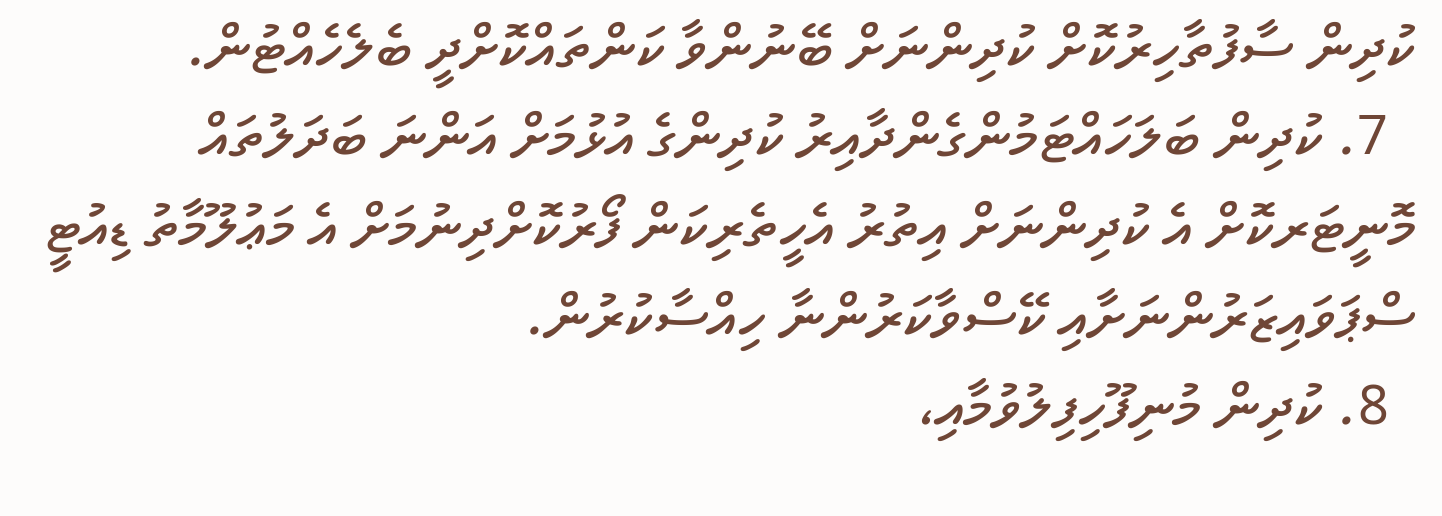ކުދިން ސާފުތާހިރުކޮށް ކުދިންނަށް ބޭނުންވާ ކަންތައްކޮށްދީ ބެލެހެއްޓުން.
  7. ކުދިން ބަލަހައްޓަމުންގެންދާއިރު ކުދިންގެ އުޅުމަށް އަންނަ ބަދަލުތައް މޮނީޓަރކޮށް އެ ކުދިންނަށް އިތުރު އެހީތެރިކަން ފޯރުކޮށްދިނުމަށް އެ މަޢުލޫމާތު ޑިއުޓީ ސްޕަވައިޒަރުންނަށާއި ކޭސްވާކަރުންނާ ހިއްސާކުރުން.
  8. ކުދިން މުނިފޫހިފިލުވުމާއި،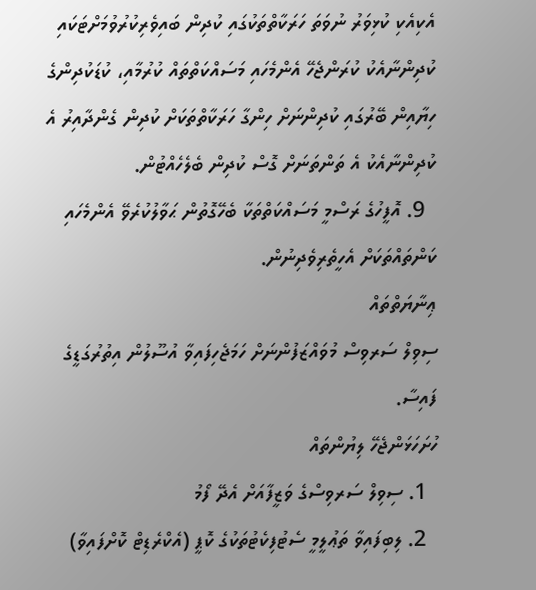އެކިއެކި ކުޅިވަރު ނުވަތަ ހަރަކާތްތަކުގައި ކުދިން ބައިވެރިކުރުވުމަށްޓަކައި ކުދިންނާއެކު ކުރަންޖެހޭ އެންމެހައި މަސައްކަތްތައް ކުރުމާއި، ކުޑަކުދިންގެ ހިޔާއިން ބޭރުގައި ކުދިންނަށް ހިންގާ ހަރަކާތްތަކަށް ކުދިން ގެންދާއިރު އެ ކުދިންނާއެކު އެ ތަންތަނަށް ގޮސް ކުދިން ބެލެހެއްޓުން.
  9. އޮފީހުގެ ރަސްމީ މަސައްކަތްތަކާ ބެހޭގޮތުން ޙަވާލުކުރެވޭ އެންމެހައި ކަންތައްތަކަށް އެހީތެރިވެދިނުން.
ޢިނާޔަތްތައް
ސިވިލް ސަރވިސް މުވައްޒަފުންނަށް ހަމަޖެހިފައިވާ އުސޫލުން އިތުރުގަޑީގެ ފައިސާ.
ހުށަހަޅަންޖެހޭ ލިޔުންތައް
  1. ސިވިލް ސަރވިސްގެ ވަޒީފާއަށް އެދޭ ފޯމު
  2. ލިބިފައިވާ ތަޢުލީމީ ސެޓުފިކެޓުތަކުގެ ކޮޕީ (އެކްރެޑިޓް ކޮށްފައިވާ)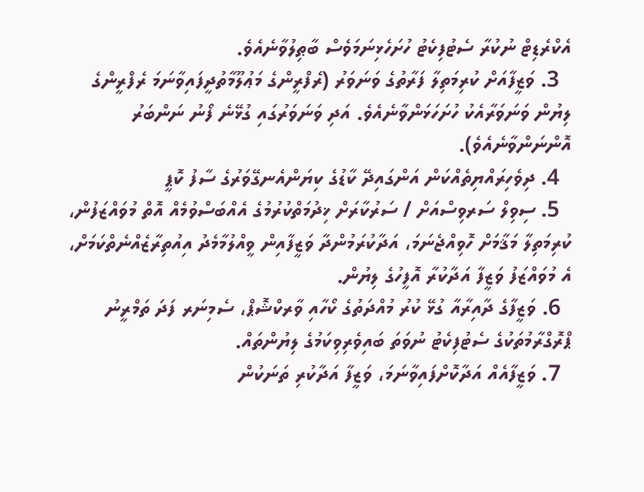އެކްރެޑިޓް ނުކުރާ ސެޓުފިކެޓު ހުށަހެޅިނަމަވެސް ބާޠިލުވާނެއެވެ.
  3. ވަޒީފާއަށް ކުރިމަތިލާ ފަރާތުގެ ވަނަވަރު (ރެފްރީންގެ މަޢުލޫމާތުދީފައިވާނަމަ ރެފްރީންގެ ލިޔުން ވަނަވަރާއެކު ހުށަހަޅަންވާނެއެވެ. އަދި ވަނަވަރުގައި ގުޅޭނެ ފޯނު ނަންބަރު އޮންނަންވާނެއެވެ).
  4. ދިވެހިރައްޔިތެއްކަން އަންގައިދޭ ކާޑުގެ ކިޔަންއެނގޭވަރުގެ ސާފު ކޮޕީ
  5. ސިވިލް ސަރވިސްއަށް / ސަރުކާރަށް ޚިދުމަތްކުރުމުގެ އެއްބަސްވުމެއް އޮތް މުވައްޒަފުން، ކުރިމަތިލާ މަޤާމަށް ހޮވިއްޖެނަމަ، އަދާކުރަމުންދާ ވަޒީފާއިން ވީއްލުމާމެދު އިއުތިރާޒެއްނެތްކަމަށް، އެ މުވައްޒަފު ވަޒީފާ އަދާކުރާ އޮފީހުގެ ލިޔުން.
  6. ވަޒީފާގެ ދާއިރާއާ ގުޅޭ ކުރު މުއްދަތުގެ ކޯހާއި ވާރކްޝޮޕް، ސެމިނަރ ފަދަ ތަމްރީނު ޕްރޮގްރާމުތަކުގެ ސެޓުފިކެޓު ނުވަތަ ބައިވެރިވިކަމުގެ ލިޔުންތައް.
  7. ވަޒީފާއެއް އަދާކޮށްފައިވާނަމަ، ވަޒީފާ އަދާކުރި ތަނަކުން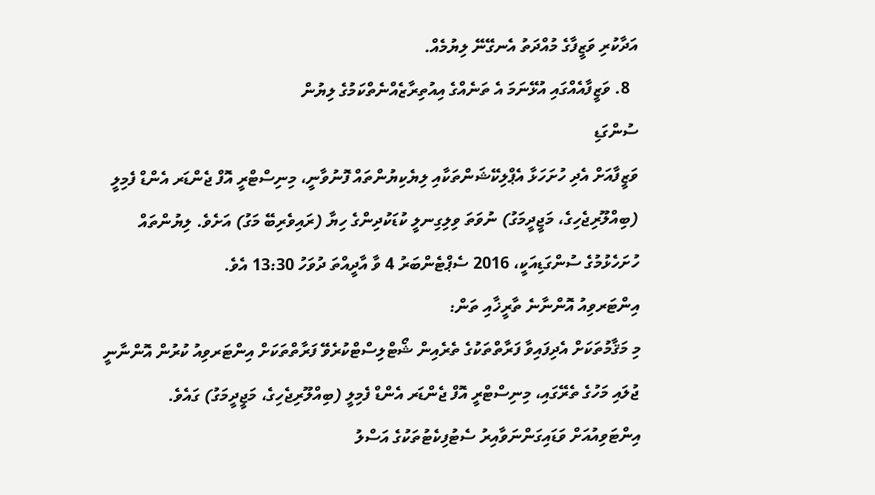އަދާކުރި ވަޒީފާގެ މުއްދަތު އެނގޭނޭ ލިޔުމެއް.
  8. ވަޒީފާއެއްގައި އުޅޭނަމަ އެ ތަނެއްގެ އިއުތިރާޒެއްނެތްކަމުގެ ލިޔުން
ސުންގަޑި
ވަޒީފާއަށް އެދި ހުށަހަޅާ އެޕްލިކޭޝަންތަކާއި ލިޔެކިޔުންތައް ފޮނުވާނީ، މިނިސްޓްރީ އޮފް ޖެންޑަރ އެންޑް ފެމިލީ (ބިއްލޫރިޖެހިގެ، މަޖީދީމަގު) ނުވަތަ ވިލިގިނލީ ކުޑަކުދިންގެ ހިޔާ (ރައިވެރިބޭ މަގު) އަށެވެ. ލިޔުންތައް ހުށަހެޅުމުގެ ސުންގަޑިއަކީ، 2016 ސެޕްޓެންބަރު 4 ވާ އާދީއްތަ ދުވަހު 13:30 އެވެ.
އިންޓަރވިއު އޮންނާނެ ތާރީޚާއި ތަން:
މި މަޤާމުތަކަށް އެދިފައިވާ ފަރާތްތަކުގެ ތެރެއިން ޝޯޓްލިސްޓްކުރެވޭ ފަރާތްތަކަށް އިންޓަރވިއު ކުރުން އޮންނާނީ ޖުލައި މަހުގެ ތެރޭގައި، މިނިސްޓްރީ އޮފް ޖެންޑަރ އެންޑް ފެމިލީ (ބިއްލޫރިޖެހިގެ، މަޖީދީމަގު) ގައެވެ. އިންޓަވިއުއަށް ވަޑައިގަންނަވާއިރު ސެޓުފިކެޓުތަކުގެ އަސްލު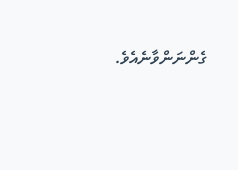ގެންނަންވާނެއެވެ.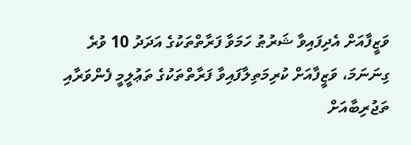ވަޒީފާއަށް އެދިފައިވާ ޝަރުޠު ހަމަވާ ފަރާތްތަކުގެ އަދަދު 10 ވުރެ ގިނަނަމަ، ވަޒީފާއަށް ކުރިމަތިލާފައިވާ ފަރާތްތަކުގެ ތަޢުލީމީ ފެންވަރާއި ތަޖުރިބާއަށް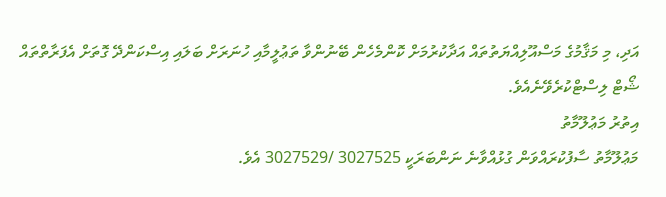އަދި، މި މަޤާމުގެ މަސްއޫލިއްޔަތުތައް އަދާކުރުމަށް ކޮންމެހެން ބޭނުންވާ ތަޢުލީމާއި ހުނަރަށް ބަލައި އިސްކަންދޭ ގޮތަށް އެފަރާތްތައް ޝޯޓް ލިސްޓްކުރެވޭނެއެވެ.
އިތުރު މަޢުލޫމާތު
މަޢުލޫމާތު ސާފުކުރައްވަން ގުޅުއްވާނެ ނަންބަރަކީ 3027525 /3027529 އެވެ.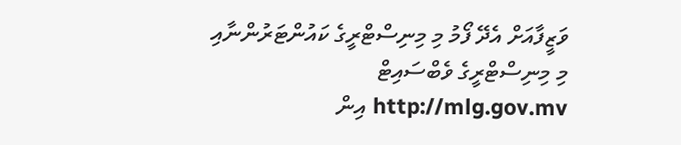ވަޒީފާއަށް އެދޭ ފޯމު މި މިނިސްޓްރީގެ ކައުންޓަރުންނާއި މި މިނިސްޓްރީގެ ވެބްސައިޓް http://mlg.gov.mv އިން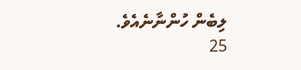ލިބެން ހުންނާނެއެވެ.
25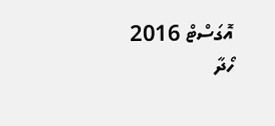އޮގަސްޓް 2016
ހޯދާ